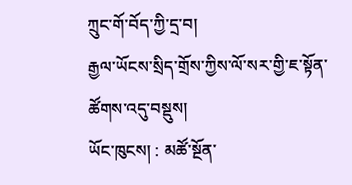ཀྲུང་གོ་བོད་ཀྱི་དྲ་བ།
རྒྱལ་ཡོངས་སྲིད་གྲོས་ཀྱིས་ལོ་སར་གྱི་ཇ་སྟོན་ཚོགས་འདུ་བསྡུས།
ཡོང་ཁུངས། : མཚོ་སྔོན་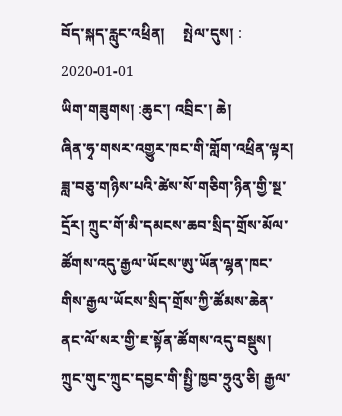བོད་སྐད་རླུང་འཕྲིན།     སྤེལ་དུས། : 2020-01-01
ཡིག་གཟུགས། :ཆུང་། འབྲིང་། ཆེ།
ཞིན་ཧྭ་གསར་འགྱུར་ཁང་གི་གློག་འཕྲིན་ལྟར། ཟླ་བཅུ་གཉིས་པའི་ཚེས་སོ་གཅིག་ཉིན་གྱི་སྔ་དྲོར། ཀྲུང་གོ་མི་དམངས་ཆབ་སྲིད་གྲོས་མོལ་ཚོགས་འདུ་རྒྱལ་ཡོངས་ཨུ་ཡོན་ལྷན་ཁང་གིས་རྒྱལ་ཡོངས་སྲིད་གྲོས་ཀྱི་ཚོམས་ཆེན་ནང་ལོ་སར་གྱི་ཇ་སྟོན་ཚོགས་འདུ་བསྡུས། ཀྲུང་གུང་ཀྲུང་དབྱང་གི་སྤྱི་ཁྱབ་ཧྲུའུ་ཅི། རྒྱལ་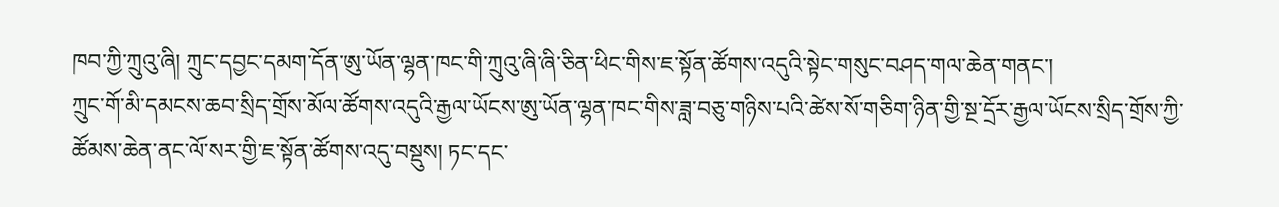ཁབ་ཀྱི་ཀྲུའུ་ཞི། ཀྲུང་དབྱང་དམག་དོན་ཨུ་ཡོན་ལྷན་ཁང་གི་ཀྲུའུ་ཞི་ཞི་ཅིན་ཕིང་གིས་ཇ་སྟོན་ཚོགས་འདུའི་སྟེང་གསུང་བཤད་གལ་ཆེན་གནང་།
ཀྲུང་གོ་མི་དམངས་ཆབ་སྲིད་གྲོས་མོལ་ཚོགས་འདུའི་རྒྱལ་ཡོངས་ཨུ་ཡོན་ལྷན་ཁང་གིས་ཟླ་བཅུ་གཉིས་པའི་ཚེས་སོ་གཅིག་ཉིན་གྱི་སྔ་དྲོར་རྒྱལ་ཡོངས་སྲིད་གྲོས་ཀྱི་ཚོམས་ཆེན་ནང་ལོ་སར་གྱི་ཇ་སྟོན་ཚོགས་འདུ་བསྡུས། ཏང་དང་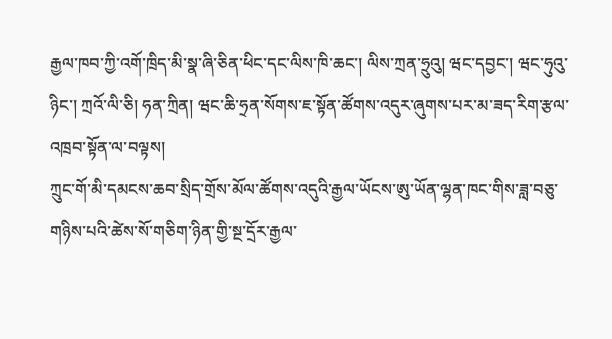རྒྱལ་ཁབ་ཀྱི་འགོ་ཁྲིད་མི་སྣ་ཞི་ཅིན་ཕིང་དང་ལིས་ཁི་ཆང་། ལིས་ཀྲན་ཧྲུའུ། ཝང་དབྱང་། ཝང་ཧུའུ་ཉིང་། ཀྲའོ་ལི་ཅི། ཧན་ཀྲིན། ཝང་ཆི་ཧྲན་སོགས་ཇ་སྟོན་ཚོགས་འདུར་ཞུགས་པར་མ་ཟད་རིག་རྩལ་འཁྲབ་སྟོན་ལ་བལྟས།
ཀྲུང་གོ་མི་དམངས་ཆབ་སྲིད་གྲོས་མོལ་ཚོགས་འདུའི་རྒྱལ་ཡོངས་ཨུ་ཡོན་ལྷན་ཁང་གིས་ཟླ་བཅུ་གཉིས་པའི་ཚེས་སོ་གཅིག་ཉིན་གྱི་སྔ་དྲོར་རྒྱལ་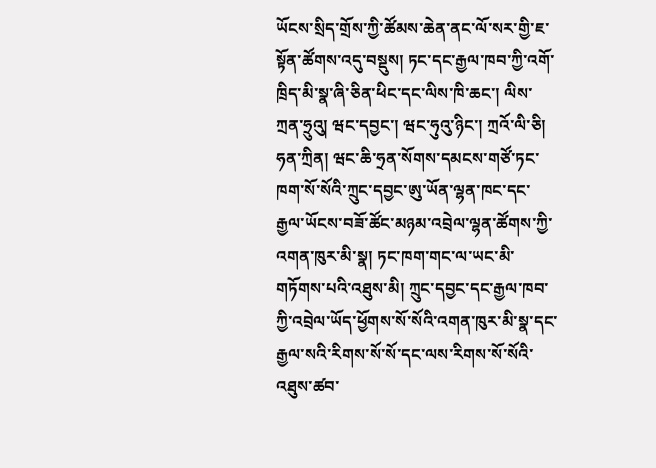ཡོངས་སྲིད་གྲོས་ཀྱི་ཚོམས་ཆེན་ནང་ལོ་སར་གྱི་ཇ་སྟོན་ཚོགས་འདུ་བསྡུས། ཏང་དང་རྒྱལ་ཁབ་ཀྱི་འགོ་ཁྲིད་མི་སྣ་ཞི་ཅིན་ཕིང་དང་ལིས་ཁི་ཆང་། ལིས་ཀྲན་ཧྲུའུ། ཝང་དབྱང་། ཝང་ཧུའུ་ཉིང་། ཀྲའོ་ལི་ཅི། ཧན་ཀྲིན། ཝང་ཆི་ཧྲན་སོགས་དམངས་གཙོ་ཏང་ཁག་སོ་སོའི་ཀྲུང་དབྱང་ཨུ་ཡོན་ལྷན་ཁང་དང་རྒྱལ་ཡོངས་བཟོ་ཚོང་མཉམ་འབྲེལ་ལྷན་ཚོགས་ཀྱི་འགན་ཁུར་མི་སྣ། ཏང་ཁག་གང་ལ་ཡང་མི་གཏོགས་པའི་འཐུས་མི། ཀྲུང་དབྱང་དང་རྒྱལ་ཁབ་ཀྱི་འབྲེལ་ཡོད་ཕྱོགས་སོ་སོའི་འགན་ཁུར་མི་སྣ་དང་རྒྱལ་སའི་རིགས་སོ་སོ་དང་ལས་རིགས་སོ་སོའི་འཐུས་ཚབ་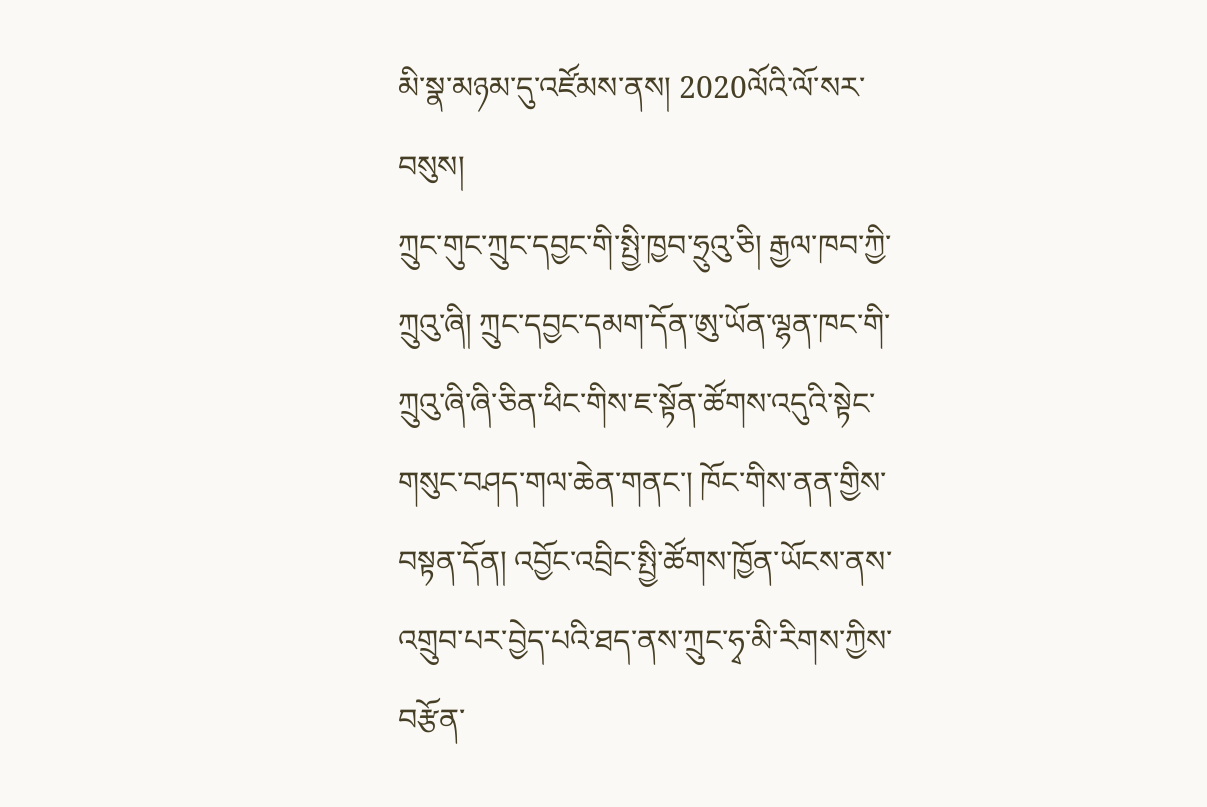མི་སྣ་མཉམ་དུ་འཛོམས་ནས། 2020ལོའི་ལོ་སར་བསུས།
ཀྲུང་གུང་ཀྲུང་དབྱང་གི་སྤྱི་ཁྱབ་ཧྲུའུ་ཅི། རྒྱལ་ཁབ་ཀྱི་ཀྲུའུ་ཞི། ཀྲུང་དབྱང་དམག་དོན་ཨུ་ཡོན་ལྷན་ཁང་གི་ཀྲུའུ་ཞི་ཞི་ཅིན་ཕིང་གིས་ཇ་སྟོན་ཚོགས་འདུའི་སྟེང་གསུང་བཤད་གལ་ཆེན་གནང་། ཁོང་གིས་ནན་གྱིས་བསྟན་དོན། འབྱོང་འབྲིང་སྤྱི་ཚོགས་ཁྱོན་ཡོངས་ནས་འགྲུབ་པར་བྱེད་པའི་ཐད་ནས་ཀྲུང་ཧྭ་མི་རིགས་ཀྱིས་བརྩོན་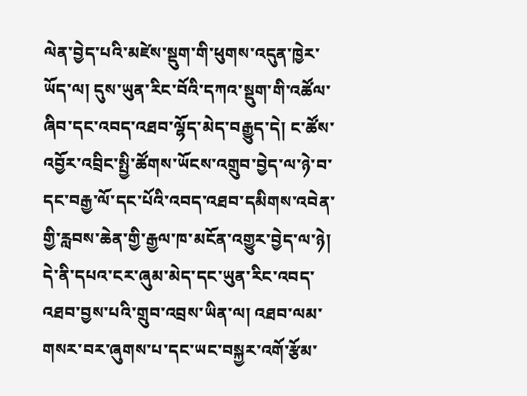ལེན་བྱེད་པའི་མཛེས་སྡུག་གི་ཕུགས་འདུན་ཁྱེར་ཡོད་ལ། དུས་ཡུན་རིང་བོའི་དཀའ་སྡུག་གི་འཚོལ་ཞིབ་དང་འབད་འཐབ་ལྷོད་མེད་བརྒྱུད་དེ། ང་ཚོས་འབྱོར་འབྲིང་སྤྱི་ཚོགས་ཡོངས་འགྲུབ་བྱེད་ལ་ཉེ་བ་དང་བརྒྱ་ལོ་དང་པོའི་འབད་འཐབ་དམིགས་འབེན་གྱི་རླབས་ཆེན་གྱི་རྒྱལ་ཁ་མངོན་འགྱུར་བྱེད་ལ་ཉེ། དེ་ནི་དཔའ་ངར་ཞུམ་མེད་དང་ཡུན་རིང་འབད་འཐབ་བྱས་པའི་གྲུབ་འབྲས་ཡིན་ལ། འཐབ་ལམ་གསར་བར་ཞུགས་པ་དང་ཡང་བསྐྱར་འགོ་རྩོམ་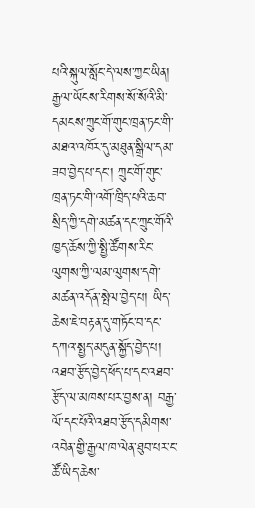པའི་སྐུལ་སློང་དེ་ལས་ཀྱང་ཡིན། རྒྱལ་ཡོངས་རིགས་སོ་སོའི་མི་དམངས་ཀྲུང་གོ་གུང་ཁྲན་ཏང་གི་མཐའ་འཁོར་དུ་མཐུན་སྒྲིལ་དམ་ཟབ་བྱེད་པ་དང་། ཀྲུང་གོ་གུང་ཁྲན་ཏང་གི་འགོ་ཁྲིད་པའི་ཆབ་སྲིད་ཀྱི་དགེ་མཚན་དང་ཀྲུང་གོའི་ཁྱད་ཆོས་ཀྱི་སྤྱི་ཚོགས་རིང་ལུགས་ཀྱི་ལམ་ལུགས་དགེ་མཚན་འདོན་སྤེལ་བྱེད་པ། ཡིད་ཆེས་ཇེ་བརྟན་དུ་གཏོང་བ་དང་དཀའ་སྤྱད་མདུན་སྐྱོད་བྱེད་པ། འཐབ་རྩོད་བྱེད་ཕོད་པ་དང་འཐབ་རྩོད་ལ་མཁས་པར་བྱས་ན། བརྒྱ་ལོ་དང་པོའི་འཐབ་རྩོད་དམིགས་འབེན་གྱི་རྒྱལ་ཁ་ལེན་ཐུབ་པར་ང་ཚོ་ཡིད་ཆེས་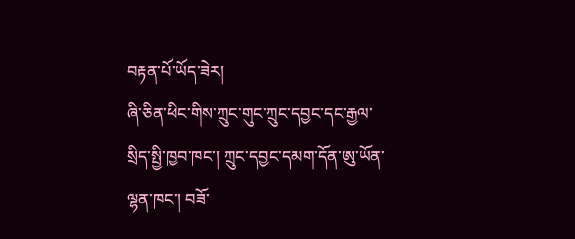བརྟན་པོ་ཡོད་ཟེར།
ཞི་ཅིན་ཕིང་གིས་ཀྲུང་གུང་ཀྲུང་དབྱང་དང་རྒྱལ་སྲིད་སྤྱི་ཁྱབ་ཁང་། ཀྲུང་དབྱང་དམག་དོན་ཨུ་ཡོན་ལྷན་ཁང་། བཟོ་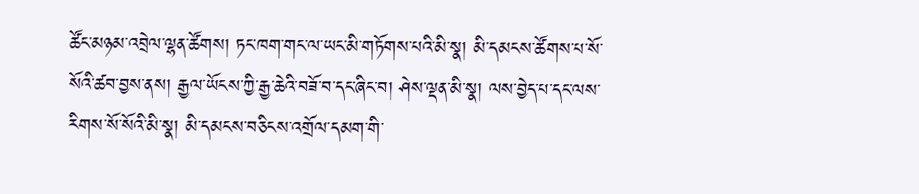ཚོང་མཉམ་འབྲེལ་ལྷན་ཚོགས། ཏང་ཁག་གང་ལ་ཡང་མི་གཏོགས་པའི་མི་སྣ། མི་དམངས་ཚོགས་པ་སོ་སོའི་ཚབ་བྱས་ནས། རྒྱལ་ཡོངས་ཀྱི་རྒྱ་ཆེའི་བཟོ་བ་དང་ཞིང་བ། ཤེས་ལྡན་མི་སྣ། ལས་བྱེད་པ་དང་ལས་རིགས་སོ་སོའི་མི་སྣ། མི་དམངས་བཅིངས་འགྲོལ་དམག་གི་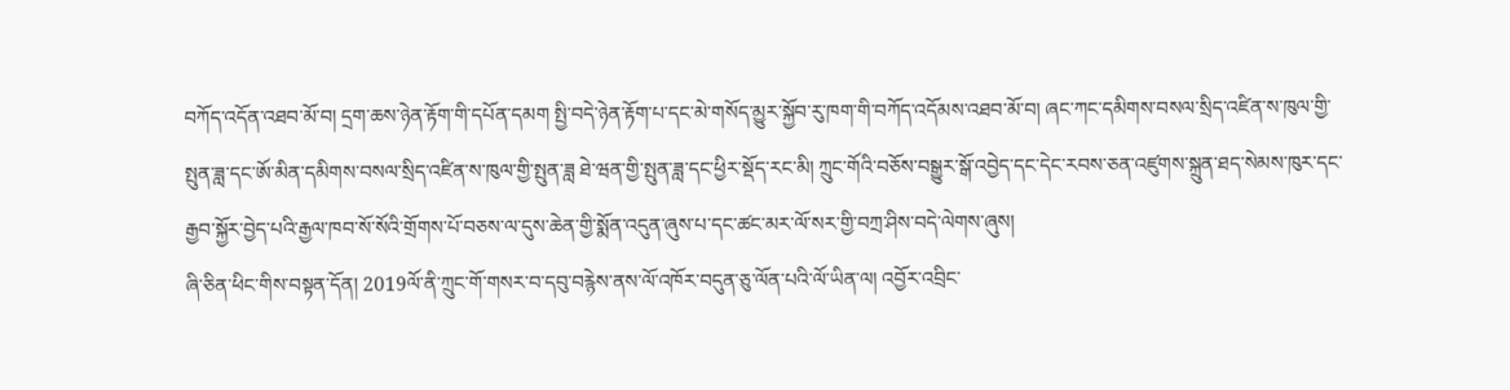བཀོད་འདོན་འཐབ་མོ་བ། དྲག་ཆས་ཉེན་རྟོག་གི་དཔོན་དམག སྤྱི་བདེ་ཉེན་རྟོག་པ་དང་མེ་གསོད་མྱུར་སྐྱོབ་རུ་ཁག་གི་བཀོད་འདོམས་འཐབ་མོ་བ། ཞང་ཀང་དམིགས་བསལ་སྲིད་འཛིན་ས་ཁུལ་གྱི་སྤུན་ཟླ་དང་ཨོ་མིན་དམིགས་བསལ་སྲིད་འཛིན་ས་ཁུལ་གྱི་སྤུན་ཟླ ཐེ་ཝན་གྱི་སྤུན་ཟླ་དང་ཕྱིར་སྡོད་རང་མི། ཀྲུང་གོའི་བཅོས་བསྒྱུར་སྒོ་འབྱེད་དང་དེང་རབས་ཅན་འཛུགས་སྐྲུན་ཐད་སེམས་ཁུར་དང་རྒྱབ་སྐྱོར་བྱེད་པའི་རྒྱལ་ཁབ་སོ་སོའི་གྲོགས་པོ་བཅས་ལ་དུས་ཆེན་གྱི་སྨོན་འདུན་ཞུས་པ་དང་ཚང་མར་ལོ་སར་གྱི་བཀྲ་ཤིས་བདེ་ལེགས་ཞུས།
ཞི་ཅིན་ཕིང་གིས་བསྟན་དོན། 2019ལོ་ནི་ཀྲུང་གོ་གསར་བ་དབུ་བརྙེས་ནས་ལོ་འཁོར་བདུན་ཅུ་ལོན་པའི་ལོ་ཡིན་ལ། འབྱོར་འབྲིང་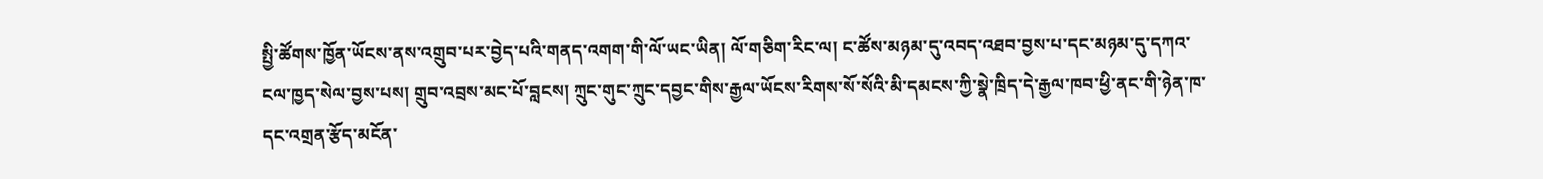སྤྱི་ཚོགས་ཁྱོན་ཡོངས་ནས་འགྲུབ་པར་བྱེད་པའི་གནད་འགག་གི་ལོ་ཡང་ཡིན། ལོ་གཅིག་རིང་ལ། ང་ཚོས་མཉམ་དུ་འབད་འཐབ་བྱས་པ་དང་མཉམ་དུ་དཀའ་ངལ་ཁྱད་སེལ་བྱས་པས། གྲུབ་འབྲས་མང་པོ་བླངས། ཀྲུང་གུང་ཀྲུང་དབྱང་གིས་རྒྱལ་ཡོངས་རིགས་སོ་སོའི་མི་དམངས་ཀྱི་སྣེ་ཁྲིད་དེ་རྒྱལ་ཁབ་ཕྱི་ནང་གི་ཉེན་ཁ་དང་འགྲན་རྩོད་མངོན་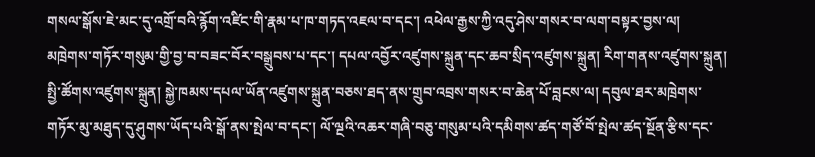གསལ་སྒོས་ཇེ་མང་དུ་འགྲོ་བའི་རྙོག་འཛིང་གི་རྣམ་པ་ཁ་གཏད་འཇལ་བ་དང་། འཕེལ་རྒྱས་ཀྱི་འདུ་ཤེས་གསར་བ་ལག་བསྟར་བྱས་ལ། མཁྲེགས་གཏོར་གསུམ་གྱི་བྱ་བ་བཟང་བོར་བསྒྲུབས་པ་དང་། དཔལ་འབྱོར་འཛུགས་སྐྲུན་དང་ཆབ་སྲིད་འཛུགས་སྐྲུན། རིག་གནས་འཛུགས་སྐྲུན། སྤྱི་ཚོགས་འཛུགས་སྐྲུན། སྐྱེ་ཁམས་དཔལ་ཡོན་འཛུགས་སྐྲུན་བཅས་ཐད་ནས་གྲུབ་འབྲས་གསར་བ་ཆེན་པོ་བླངས་ལ། དབུལ་ཐར་མཁྲེགས་གཏོར་མུ་མཐུད་དུ་ཤུགས་ཡོད་པའི་སྒོ་ནས་སྤེལ་བ་དང་། ལོ་ལྔའི་འཆར་གཞི་བཅུ་གསུམ་པའི་དམིགས་ཚད་གཙོ་བོ་སྤེལ་ཚད་སྔོན་རྩིས་དང་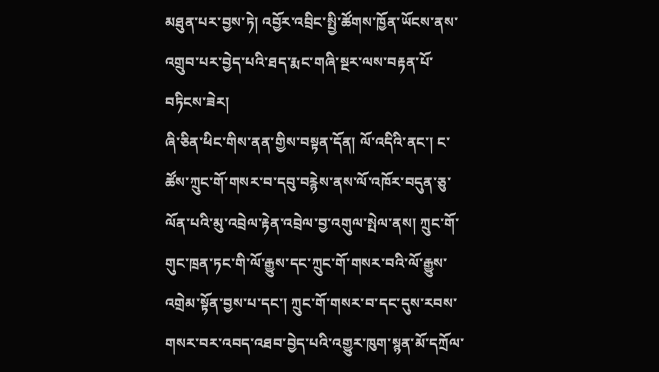མཐུན་པར་བྱས་ཏེ། འབྱོར་འབྲིང་སྤྱི་ཚོགས་ཁྱོན་ཡོངས་ནས་འགྲུབ་པར་བྱེད་པའི་ཐད་རྨང་གཞི་སྔར་ལས་བརྟན་པོ་བཏིངས་ཟེར།
ཞི་ཅིན་ཕིང་གིས་ནན་གྱིས་བསྟན་དོན། ལོ་འདིའི་ནང་། ང་ཚོས་ཀྲུང་གོ་གསར་བ་དབུ་བརྙེས་ནས་ལོ་འཁོར་བདུན་ཅུ་ལོན་པའི་མུ་འབྲེལ་རྟེན་འབྲེལ་བྱ་འགུལ་སྤེལ་ནས། ཀྲུང་གོ་གུང་ཁྲན་ཏང་གི་ལོ་རྒྱུས་དང་ཀྲུང་གོ་གསར་བའི་ལོ་རྒྱུས་འགྲེམ་སྟོན་བྱས་པ་དང་། ཀྲུང་གོ་གསར་བ་དང་དུས་རབས་གསར་བར་འབད་འཐབ་བྱེད་པའི་འགྱུར་ཁུག་སྙན་མོ་དཀྲོལ་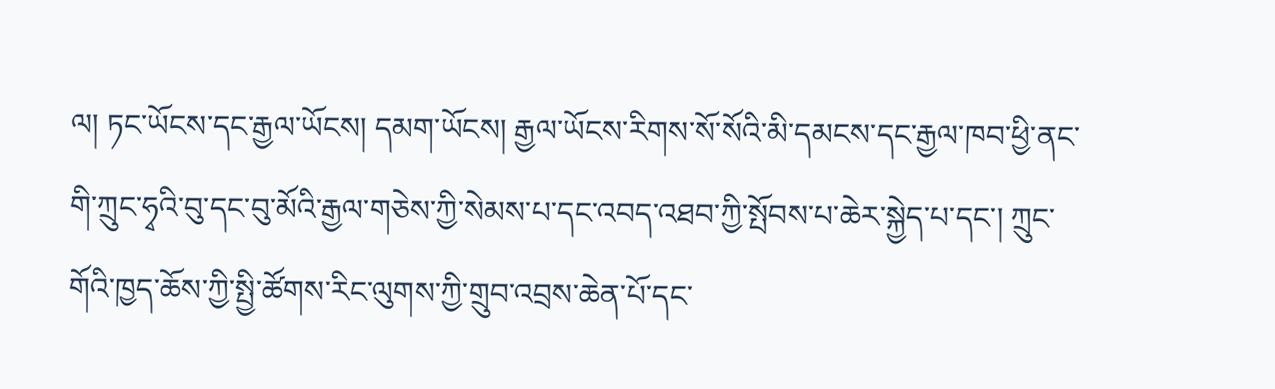ལ། ཏང་ཡོངས་དང་རྒྱལ་ཡོངས། དམག་ཡོངས། རྒྱལ་ཡོངས་རིགས་སོ་སོའི་མི་དམངས་དང་རྒྱལ་ཁབ་ཕྱི་ནང་གི་ཀྲུང་ཧྭའི་བུ་དང་བུ་མོའི་རྒྱལ་གཅེས་ཀྱི་སེམས་པ་དང་འབད་འཐབ་ཀྱི་སྤོབས་པ་ཆེར་སྐྱེད་པ་དང་། ཀྲུང་གོའི་ཁྱད་ཆོས་ཀྱི་སྤྱི་ཚོགས་རིང་ལུགས་ཀྱི་གྲུབ་འབྲས་ཆེན་པོ་དང་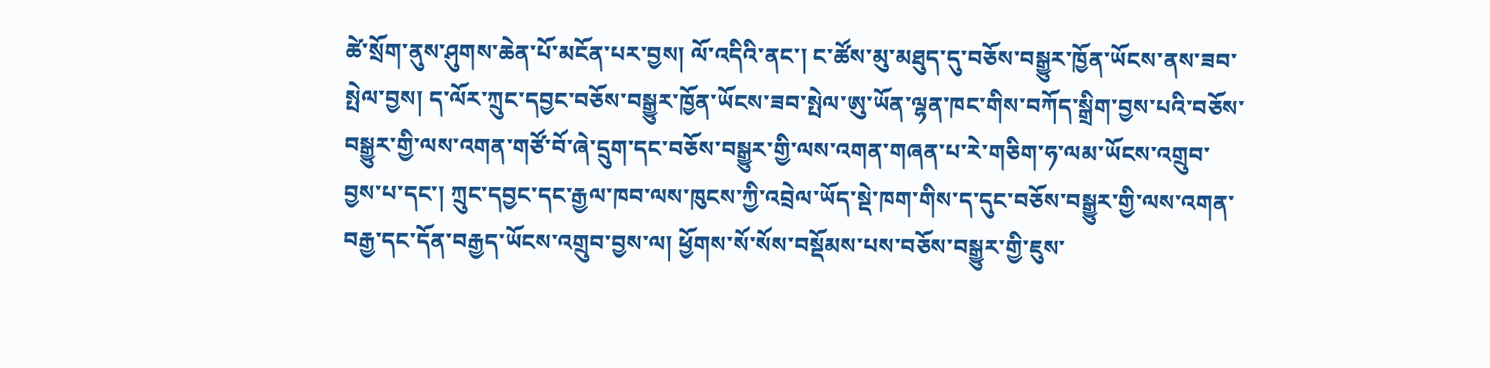ཚེ་སྲོག་ནུས་ཤུགས་ཆེན་པོ་མངོན་པར་བྱས། ལོ་འདིའི་ནང་། ང་ཚོས་མུ་མཐུད་དུ་བཅོས་བསྒྱུར་ཁྱོན་ཡོངས་ནས་ཟབ་སྤེལ་བྱས། ད་ལོར་ཀྲུང་དབྱང་བཅོས་བསྒྱུར་ཁྱོན་ཡོངས་ཟབ་སྤེལ་ཨུ་ཡོན་ལྷན་ཁང་གིས་བཀོད་སྒྲིག་བྱས་པའི་བཅོས་བསྒྱུར་གྱི་ལས་འགན་གཙོ་བོ་ཞེ་དྲུག་དང་བཅོས་བསྒྱུར་གྱི་ལས་འགན་གཞན་པ་རེ་གཅིག་ཧ་ལམ་ཡོངས་འགྲུབ་བྱས་པ་དང་། ཀྲུང་དབྱང་དང་རྒྱལ་ཁབ་ལས་ཁུངས་ཀྱི་འབྲེལ་ཡོད་སྡེ་ཁག་གིས་ད་དུང་བཅོས་བསྒྱུར་གྱི་ལས་འགན་བརྒྱ་དང་དོན་བརྒྱད་ཡོངས་འགྲུབ་བྱས་ལ། ཕྱོགས་སོ་སོས་བསྡོམས་པས་བཅོས་བསྒྱུར་གྱི་ཇུས་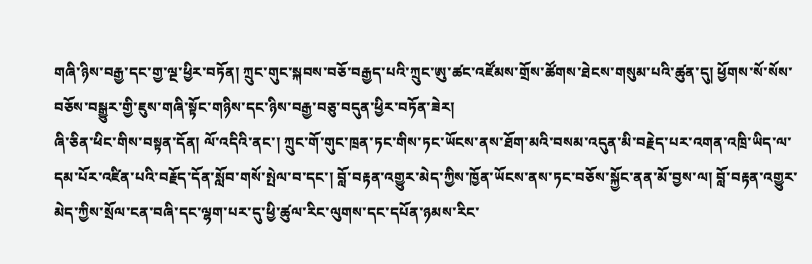གཞི་ཉིས་བརྒྱ་དང་གྱ་ལྔ་ཕྱིར་བཏོན། ཀྲུང་གུང་སྐབས་བཅོ་བརྒྱད་པའི་ཀྲུང་ཨུ་ཚང་འཛོམས་གྲོས་ཚོགས་ཐེངས་གསུམ་པའི་ཚུན་དུ། ཕྱོགས་སོ་སོས་བཅོས་བསྒྱུར་གྱི་ཇུས་གཞི་སྟོང་གཉིས་དང་ཉིས་བརྒྱ་བཅུ་བདུན་ཕྱིར་བཏོན་ཟེར།
ཞི་ཅིན་ཕིང་གིས་བསྟན་དོན། ལོ་འདིའི་ནང་། ཀྲུང་གོ་གུང་ཁྲན་ཏང་གིས་ཏང་ཡོངས་ནས་ཐོག་མའི་བསམ་འདུན་མི་བརྗེད་པར་འགན་འཁྲི་ཡིད་ལ་དམ་པོར་འཛིན་པའི་བརྗོད་དོན་སློབ་གསོ་སྤེལ་བ་དང་། བློ་བརྟན་འགྱུར་མེད་ཀྱིས་ཁྱོན་ཡོངས་ནས་ཏང་བཅོས་སྐྱོང་ནན་མོ་བྱས་ལ། བློ་བརྟན་འགྱུར་མེད་ཀྱིས་སྲོལ་ངན་བཞི་དང་ལྷག་པར་དུ་ཕྱི་ཚུལ་རིང་ལུགས་དང་དཔོན་ཉམས་རིང་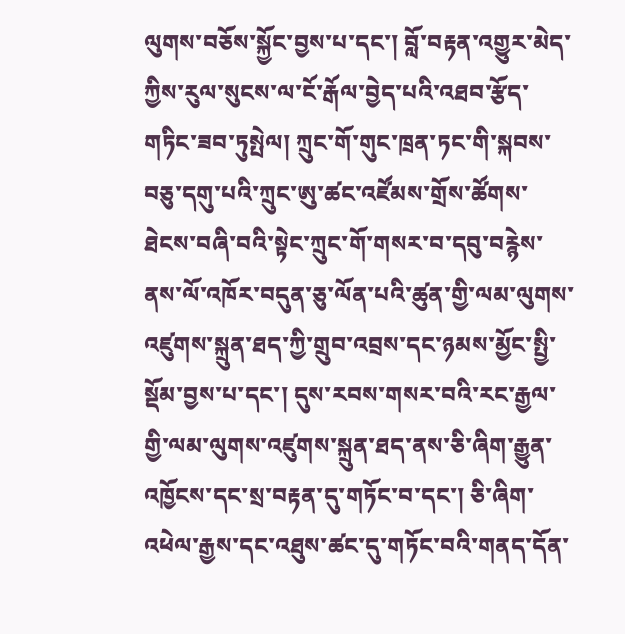ལུགས་བཅོས་སྐྱོང་བྱས་པ་དང་། བློ་བརྟན་འགྱུར་མེད་ཀྱིས་རུལ་སུངས་ལ་ངོ་རྒོལ་བྱེད་པའི་འཐབ་རྩོད་གཏིང་ཟབ་ཏུསྤེལ། ཀྲུང་གོ་གུང་ཁྲན་ཏང་གི་སྐབས་བཅུ་དགུ་པའི་ཀྲུང་ཨུ་ཚང་འཛོམས་གྲོས་ཚོགས་ཐེངས་བཞི་བའི་སྟེང་ཀྲུང་གོ་གསར་བ་དབུ་བརྙེས་ནས་ལོ་འཁོར་བདུན་ཅུ་ལོན་པའི་ཚུན་གྱི་ལམ་ལུགས་འཛུགས་སྐྲུན་ཐད་ཀྱི་གྲུབ་འབྲས་དང་ཉམས་མྱོང་སྤྱི་སྡོམ་བྱས་པ་དང་། དུས་རབས་གསར་བའི་རང་རྒྱལ་གྱི་ལམ་ལུགས་འཛུགས་སྐྲུན་ཐད་ནས་ཅི་ཞིག་རྒྱུན་འཁྱོངས་དང་སྲ་བརྟན་དུ་གཏོང་བ་དང་། ཅི་ཞིག་འཕེལ་རྒྱས་དང་འཐུས་ཚང་དུ་གཏོང་བའི་གནད་དོན་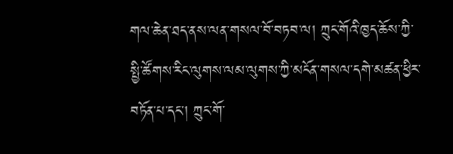གལ་ཆེན་ཐད་ནས་ལན་གསལ་བོ་བཏབ་ལ། ཀྲུང་གོའི་ཁྱད་ཆོས་ཀྱི་སྤྱི་ཚོགས་རིང་ལུགས་ལམ་ལུགས་ཀྱི་མངོན་གསལ་དགེ་མཚན་ཕྱིར་བཏོན་པ་དང་། ཀྲུང་གོ་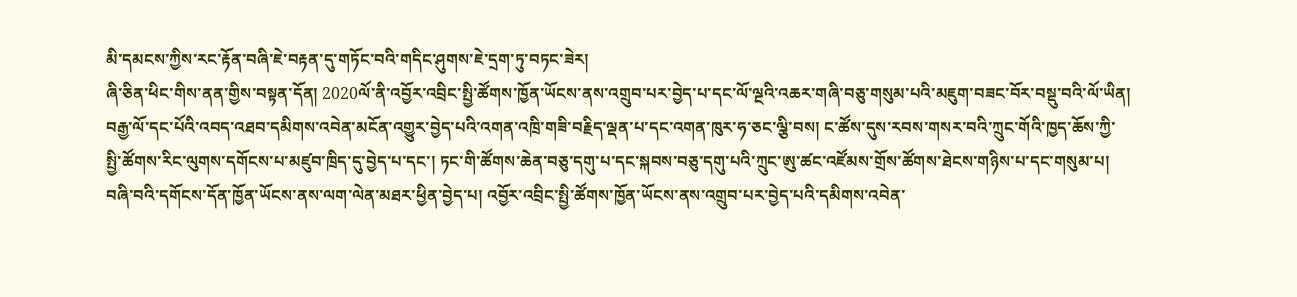མི་དམངས་ཀྱིས་རང་རྟོན་བཞི་ཇེ་བརྟན་དུ་གཏོང་བའི་གདིང་ཤུགས་ཇེ་དྲག་ཏུ་བཏང་ཟེར།
ཞི་ཅིན་ཕིང་གིས་ནན་གྱིས་བསྟན་དོན། 2020ལོ་ནི་འབྱོར་འབྲིང་སྤྱི་ཚོགས་ཁྱོན་ཡོངས་ནས་འགྲུབ་པར་བྱེད་པ་དང་ལོ་ལྔའི་འཆར་གཞི་བཅུ་གསུམ་པའི་མཇུག་བཟང་བོར་བསྡུ་བའི་ལོ་ཡིན། བརྒྱ་ལོ་དང་པོའི་འབད་འཐབ་དམིགས་འབེན་མངོན་འགྱུར་བྱེད་པའི་འགན་འཁྲི་གཟི་བརྗིད་ལྡན་པ་དང་འགན་ཁུར་ཧ་ཅང་ལྕི་བས། ང་ཚོས་དུས་རབས་གསར་བའི་ཀྲུང་གོའི་ཁྱད་ཆོས་ཀྱི་སྤྱི་ཚོགས་རིང་ལུགས་དགོངས་པ་མཛུབ་ཁྲིད་དུ་བྱེད་པ་དང་། ཏང་གི་ཚོགས་ཆེན་བཅུ་དགུ་པ་དང་སྐབས་བཅུ་དགུ་པའི་ཀྲུང་ཨུ་ཚང་འཛོམས་གྲོས་ཚོགས་ཐེངས་གཉིས་པ་དང་གསུམ་པ། བཞི་བའི་དགོངས་དོན་ཁྱོན་ཡོངས་ནས་ལག་ལེན་མཐར་ཕྱིན་བྱེད་པ། འབྱོར་འབྲིང་སྤྱི་ཚོགས་ཁྱོན་ཡོངས་ནས་འགྲུབ་པར་བྱེད་པའི་དམིགས་འབེན་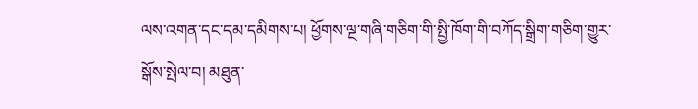ལས་འགན་དང་དམ་དམིགས་པ། ཕྱོགས་ལྔ་གཞི་གཅིག་གི་སྤྱི་ཁོག་གི་བཀོད་སྒྲིག་གཅིག་གྱུར་སྒོས་སྤེལ་བ། མཐུན་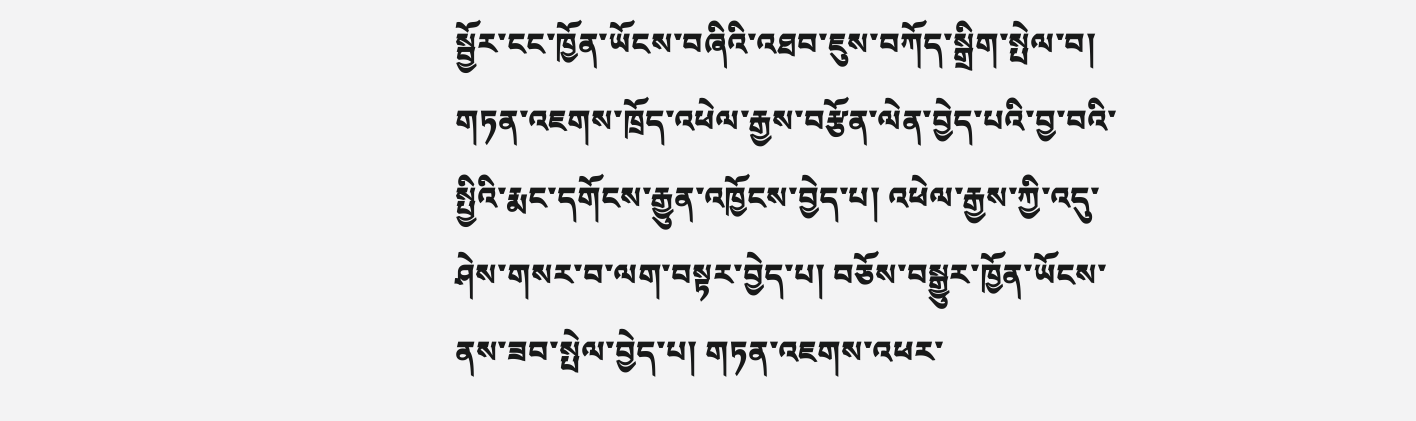སྦྱོར་ངང་ཁྱོན་ཡོངས་བཞིའི་འཐབ་ཇུས་བཀོད་སྒྲིག་སྤེལ་བ། གཏན་འཇགས་ཁྲོད་འཕེལ་རྒྱས་བརྩོན་ལེན་བྱེད་པའི་བྱ་བའི་སྤྱིའི་རྨང་དགོངས་རྒྱུན་འཁྱོངས་བྱེད་པ། འཕེལ་རྒྱས་ཀྱི་འདུ་ཤེས་གསར་བ་ལག་བསྟར་བྱེད་པ། བཅོས་བསྒྱུར་ཁྱོན་ཡོངས་ནས་ཟབ་སྤེལ་བྱེད་པ། གཏན་འཇགས་འཕར་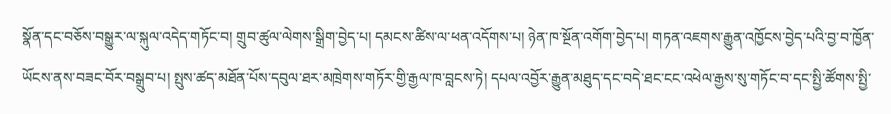སྣོན་དང་བཅོས་བསྒྱུར་ལ་སྐུལ་འདེད་གཏོང་བ། གྲུབ་ཚུལ་ལེགས་སྒྲིག་བྱེད་པ། དམངས་ཚིས་ལ་ཕན་འདོགས་པ། ཉེན་ཁ་སྔོན་འགོག་བྱེད་པ། གཏན་འཇགས་རྒྱུན་འཁྱོངས་བྱེད་པའི་བྱ་བ་ཁྱོན་ཡོངས་ནས་བཟང་བོར་བསྒྲུབ་པ། སྤུས་ཚད་མཐོན་པོས་དབུལ་ཐར་མཁྲེགས་གཏོར་གྱི་རྒྱལ་ཁ་བླངས་ཏེ། དཔལ་འབྱོར་རྒྱུན་མཐུད་དང་བདེ་ཐང་ངང་འཕེལ་རྒྱས་སུ་གཏོང་བ་དང་སྤྱི་ཚོགས་སྤྱི་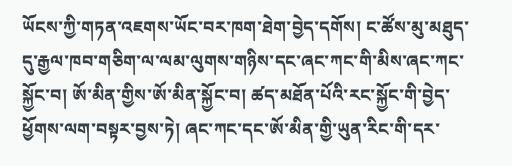ཡོངས་ཀྱི་གཏན་འཇགས་ཡོང་བར་ཁག་ཐེག་བྱེད་དགོས། ང་ཚོས་མུ་མཐུད་དུ་རྒྱལ་ཁབ་གཅིག་ལ་ལམ་ལུགས་གཉིས་དང་ཞང་ཀང་གི་མིས་ཞང་ཀང་སྐྱོང་བ། ཨོ་མིན་གྱིས་ཨོ་མིན་སྐྱོང་བ། ཚད་མཐོན་པོའི་རང་སྐྱོང་གི་བྱེད་ཕྱོགས་ལག་བསྟར་བྱས་ཏེ། ཞང་ཀང་དང་ཨོ་མིན་གྱི་ཡུན་རིང་གི་དར་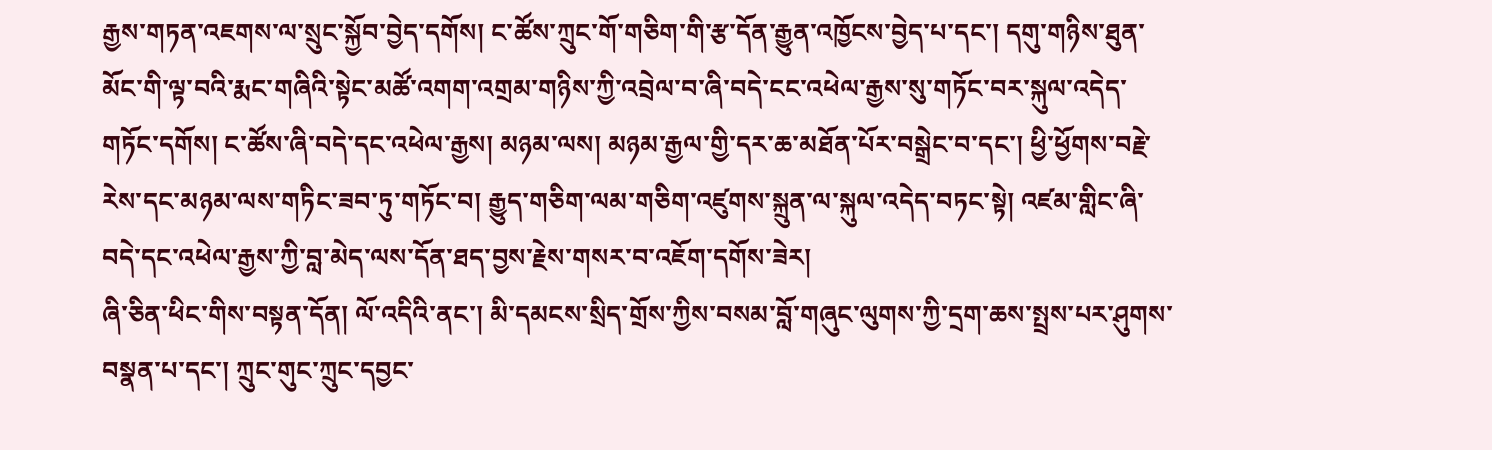རྒྱས་གཏན་འཇགས་ལ་སྲུང་སྐྱོབ་བྱེད་དགོས། ང་ཚོས་ཀྲུང་གོ་གཅིག་གི་རྩ་དོན་རྒྱུན་འཁྱོངས་བྱེད་པ་དང་། དགུ་གཉིས་ཐུན་མོང་གི་ལྟ་བའི་རྨང་གཞིའི་སྟེང་མཚོ་འགག་འགྲམ་གཉིས་ཀྱི་འབྲེལ་བ་ཞི་བདེ་ངང་འཕེལ་རྒྱས་སུ་གཏོང་བར་སྐུལ་འདེད་གཏོང་དགོས། ང་ཚོས་ཞི་བདེ་དང་འཕེལ་རྒྱས། མཉམ་ལས། མཉམ་རྒྱལ་གྱི་དར་ཆ་མཐོན་པོར་བསྒྲེང་བ་དང་། ཕྱི་ཕྱོགས་བརྗེ་རེས་དང་མཉམ་ལས་གཏིང་ཟབ་ཏུ་གཏོང་བ། རྒྱུད་གཅིག་ལམ་གཅིག་འཛུགས་སྐྲུན་ལ་སྐུལ་འདེད་བཏང་སྟེ། འཛམ་གླིང་ཞི་བདེ་དང་འཕེལ་རྒྱས་ཀྱི་བླ་མེད་ལས་དོན་ཐད་བྱས་རྗེས་གསར་བ་འཇོག་དགོས་ཟེར།
ཞི་ཅིན་ཕིང་གིས་བསྟན་དོན། ལོ་འདིའི་ནང་། མི་དམངས་སྲིད་གྲོས་ཀྱིས་བསམ་བློ་གཞུང་ལུགས་ཀྱི་དྲག་ཆས་སྤྲས་པར་ཤུགས་བསྣན་པ་དང་། ཀྲུང་གུང་ཀྲུང་དབྱང་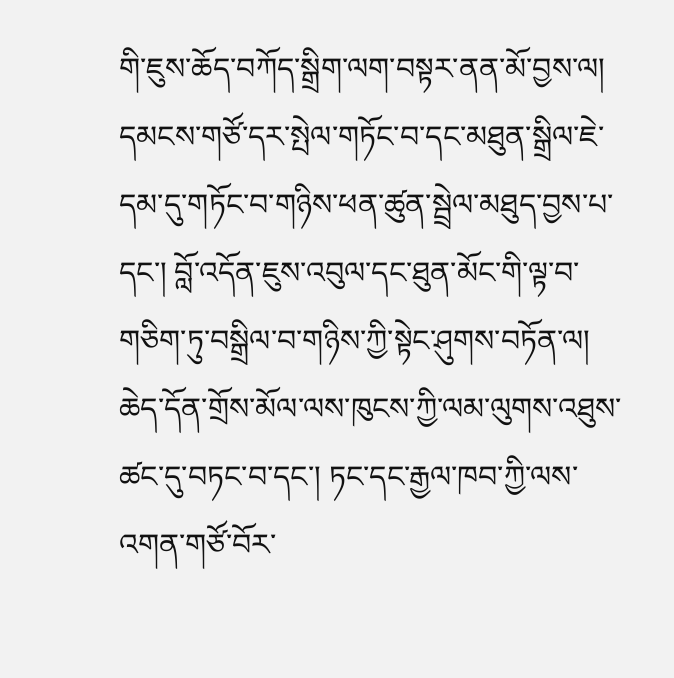གི་ཇུས་ཆོད་བཀོད་སྒྲིག་ལག་བསྟར་ནན་མོ་བྱས་ལ། དམངས་གཙོ་དར་སྤེལ་གཏོང་བ་དང་མཐུན་སྒྲིལ་ཇེ་དམ་དུ་གཏོང་བ་གཉིས་ཕན་ཚུན་སྦྲེལ་མཐུད་བྱས་པ་དང་། བློ་འདོན་ཇུས་འབུལ་དང་ཐུན་མོང་གི་ལྟ་བ་གཅིག་ཏུ་བསྒྲིལ་བ་གཉིས་ཀྱི་སྟེང་ཤུགས་བཏོན་ལ། ཆེད་དོན་གྲོས་མོལ་ལས་ཁུངས་ཀྱི་ལམ་ལུགས་འཐུས་ཚང་དུ་བཏང་བ་དང་། ཏང་དང་རྒྱལ་ཁབ་ཀྱི་ལས་འགན་གཙོ་བོར་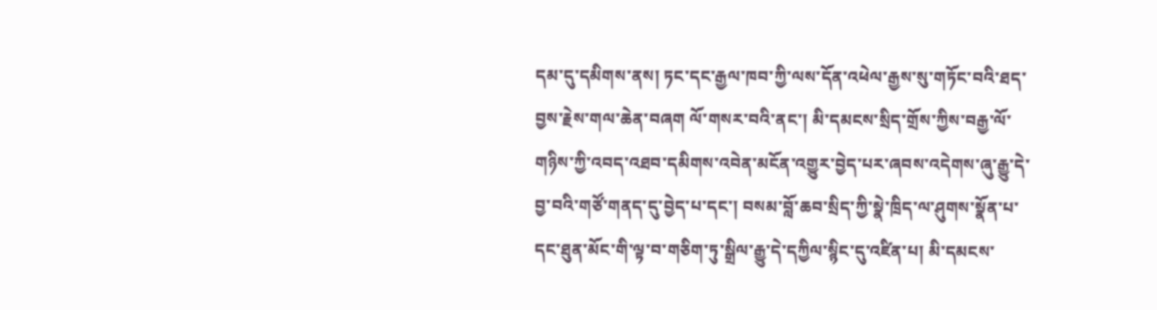དམ་དུ་དམིགས་ནས། ཏང་དང་རྒྱལ་ཁབ་ཀྱི་ལས་དོན་འཕེལ་རྒྱས་སུ་གཏོང་བའི་ཐད་བྱས་རྗེས་གལ་ཆེན་བཞག ལོ་གསར་བའི་ནང་། མི་དམངས་སྲིད་གྲོས་ཀྱིས་བརྒྱ་ལོ་གཉིས་ཀྱི་འབད་འཐབ་དམིགས་འབེན་མངོན་འགྱུར་བྱེད་པར་ཞབས་འདེགས་ཞུ་རྒྱུ་དེ་བྱ་བའི་གཙོ་གནད་དུ་བྱེད་པ་དང་། བསམ་བློ་ཆབ་སྲིད་ཀྱི་སྣེ་ཁྲིད་ལ་ཤུགས་སྣོན་པ་དང་ཐུན་མོང་གི་ལྟ་བ་གཅིག་ཏུ་སྒྲིལ་རྒྱུ་དེ་དཀྱིལ་སྙིང་དུ་འཛིན་པ། མི་དམངས་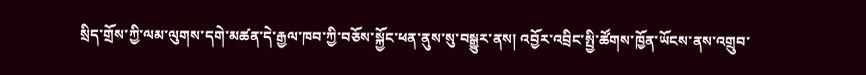སྲིད་གྲོས་ཀྱི་ལམ་ལུགས་དགེ་མཚན་དེ་རྒྱལ་ཁབ་ཀྱི་བཅོས་སྐྱོང་ཕན་ནུས་སུ་བསྒྱུར་ནས། འབྱོར་འབྲིང་སྤྱི་ཚོགས་ཁྱོན་ཡོངས་ནས་འགྲུབ་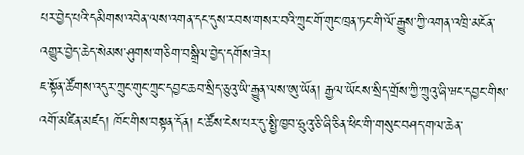པར་བྱེད་པའི་དམིགས་འབེན་ལས་འགན་དང་དུས་རབས་གསར་བའི་ཀྲུང་གོ་གུང་ཁྲན་ཏང་གི་ལོ་རྒྱུས་ཀྱི་འགན་འཁྲི་མངོན་འགྱུར་བྱེད་ཆེད་སེམས་ཤུགས་གཅིག་བསྒྲིལ་བྱེད་དགོས་ཟེར།
ཇ་སྟོན་ཚོགས་འདུར་ཀྲུང་གུང་ཀྲུང་དབྱང་ཆབ་སྲིད་ཅུའུ་ཡི་རྒྱུན་ལས་ཨུ་ཡོན། རྒྱལ་ཡོངས་སྲིད་གྲོས་ཀྱི་ཀྲུའུ་ཞི་ཝང་དབྱང་གིས་འགོ་མཛིན་མཛད། ཁོང་གིས་བསྟན་དོན། ང་ཚོས་ངེས་པར་དུ་སྤྱི་ཁྱབ་ཧྲུའུ་ཅི་ཞི་ཅིན་ཕིང་གི་གསུང་བཤད་གལ་ཆེན་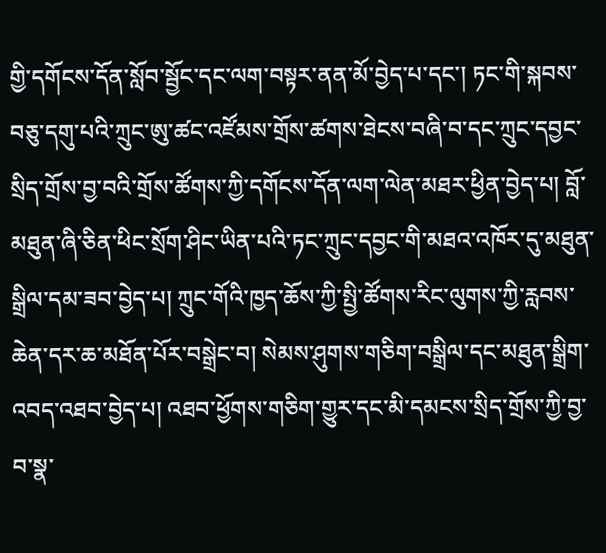གྱི་དགོངས་དོན་སློབ་སྦྱོང་དང་ལག་བསྟར་ནན་མོ་བྱེད་པ་དང་། ཏང་གི་སྐབས་བཅུ་དགུ་པའི་ཀྲུང་ཨུ་ཚང་འཛོམས་གྲོས་ཚགས་ཐེངས་བཞི་བ་དང་ཀྲུང་དབྱང་སྲིད་གྲོས་བྱ་བའི་གྲོས་ཚོགས་ཀྱི་དགོངས་དོན་ལག་ལེན་མཐར་ཕྱིན་བྱེད་པ། བློ་མཐུན་ཞི་ཅིན་ཕིང་སྲོག་ཤིང་ཡིན་པའི་ཏང་ཀྲུང་དབྱང་གི་མཐའ་འཁོར་དུ་མཐུན་སྒྲིལ་དམ་ཟབ་བྱེད་པ། ཀྲུང་གོའི་ཁྱད་ཆོས་ཀྱི་སྤྱི་ཚོགས་རིང་ལུགས་ཀྱི་རླབས་ཆེན་དར་ཆ་མཐོན་པོར་བསྒྲེང་བ། སེམས་ཤུགས་གཅིག་བསྒྲིལ་དང་མཐུན་སྒྲིག་འབད་འཐབ་བྱེད་པ། འཐབ་ཕྱོགས་གཅིག་གྱུར་དང་མི་དམངས་སྲིད་གྲོས་ཀྱི་བྱ་བ་སྣ་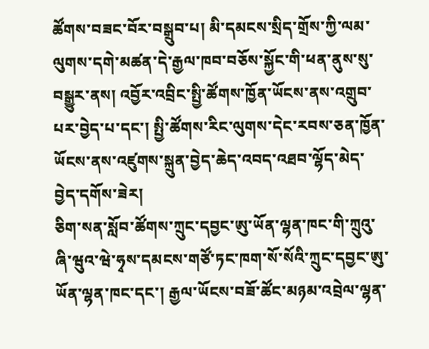ཚོགས་བཟང་བོར་བསྒྲུབ་པ། མི་དམངས་སྲིད་གྲོས་ཀྱི་ལམ་ལུགས་དགེ་མཚན་དེ་རྒྱལ་ཁབ་བཅོས་སྐྱོང་གི་ཕན་ནུས་སུ་བསྒྱུར་ནས། འབྱོར་འབྲིང་སྤྱི་ཚོགས་ཁྱོན་ཡོངས་ནས་འགྲུབ་པར་བྱེད་པ་དང་། སྤྱི་ཚོགས་རིང་ལུགས་དེང་རབས་ཅན་ཁྱོན་ཡོངས་ནས་འཛུགས་སྐྲུན་བྱེད་ཆེད་འབད་འཐབ་ལྷོད་མེད་བྱེད་དགོས་ཟེར།
ཅིག་སན་སློབ་ཚོགས་ཀྲུང་དབྱང་ཨུ་ཡོན་ལྷན་ཁང་གི་ཀྲུའུ་ཞི་ཝུའ་ཝེ་ཧྭས་དམངས་གཙོ་ཏང་ཁག་སོ་སོའི་ཀྲུང་དབྱང་ཨུ་ཡོན་ལྷན་ཁང་དང་། རྒྱལ་ཡོངས་བཟོ་ཚོང་མཉམ་འབྲེལ་ལྷན་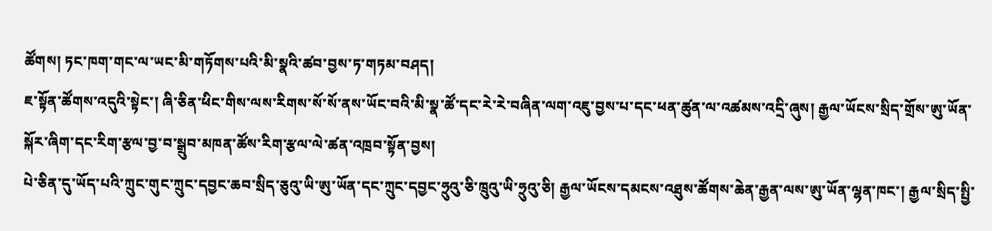ཚོགས། ཏང་ཁག་གང་ལ་ཡང་མི་གཏོགས་པའི་མི་སྣའི་ཚབ་བྱས་ཏ་གཏམ་བཤད།
ཇ་སྟོན་ཚོགས་འདུའི་སྟེང་། ཞི་ཅིན་ཕིང་གིས་ལས་རིགས་སོ་སོ་ནས་ཡོང་བའི་མི་སྣ་ཚོ་དང་རེ་རེ་བཞིན་ལག་འཇུ་བྱས་པ་དང་ཕན་ཚུན་ལ་འཚམས་འདྲི་ཞུས། རྒྱལ་ཡོངས་སྲིད་གྲོས་ཨུ་ཡོན་སྐོར་ཞིག་དང་རིག་རྩལ་བྱ་བ་སྒྲུབ་མཁན་ཚོས་རིག་རྩལ་ལེ་ཚན་འཁྲབ་སྟོན་བྱས།
པེ་ཅིན་དུ་ཡོད་པའི་ཀྲུང་གུང་ཀྲུང་དབྱང་ཆབ་སྲིད་ཅུའུ་ཡི་ཨུ་ཡོན་དང་ཀྲུང་དབྱང་ཧྲུའུ་ཅི་ཁྲུའུ་ཡི་ཧྲུའུ་ཅི། རྒྱལ་ཡོངས་དམངས་འཐུས་ཚོགས་ཆེན་རྒྱན་ལས་ཨུ་ཡོན་ལྷན་ཁང་། རྒྱལ་སྲིད་སྤྱི་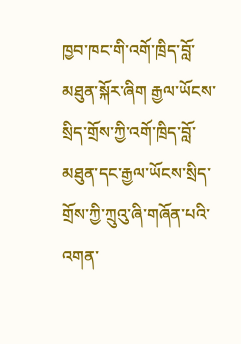ཁྱབ་ཁང་གི་འགོ་ཁྲིད་བློ་མཐུན་སྐོར་ཞིག རྒྱལ་ཡོངས་སྲིད་གྲོས་ཀྱི་འགོ་ཁྲིད་བློ་མཐུན་དང་རྒྱལ་ཡོངས་སྲིད་གྲོས་ཀྱི་ཀྲུའུ་ཞི་གཞོན་པའི་འགན་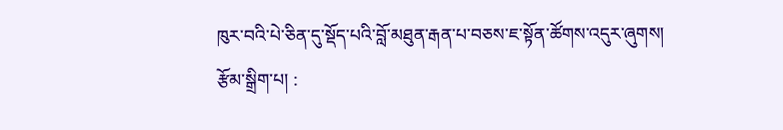ཁུར་བའི་པེ་ཅིན་དུ་སྡོད་པའི་བློ་མཐུན་རྒན་པ་བཅས་ཇ་སྟོན་ཚོགས་འདུར་ཞུགས།
རྩོམ་སྒྲིག་པ། :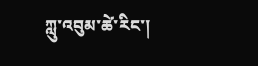ཀླུ་འབུམ་ཚེ་རིང་།